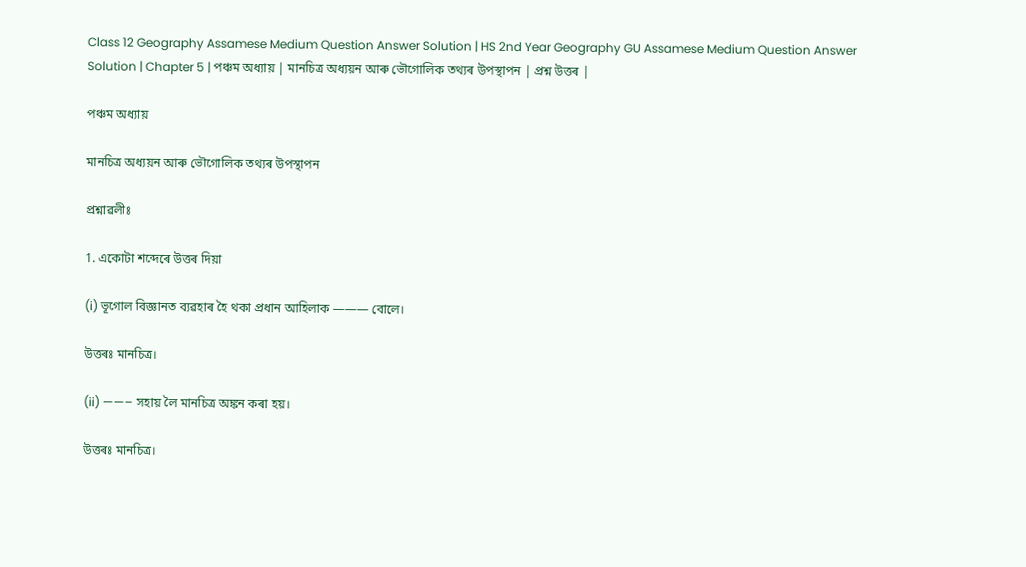Class 12 Geography Assamese Medium Question Answer Solution | HS 2nd Year Geography GU Assamese Medium Question Answer Solution | Chapter 5 | পঞ্চম অধ্যায় | মানচিত্ৰ অধ্যয়ন আৰু ভৌগোলিক তথ্যৰ উপস্থাপন | প্ৰশ্ন উত্তৰ |

পঞ্চম অধ্যায়

মানচিত্ৰ অধ্যয়ন আৰু ভৌগোলিক তথ্যৰ উপস্থাপন

প্ৰশ্নাৱলীঃ

1. একোটা শব্দেৰে উত্তৰ দিয়া

(i) ভূগোল বিজ্ঞানত ব্যৱহাৰ হৈ থকা প্ৰধান আহিলাক ——— বোলে।

উত্তৰঃ মানচিত্ৰ।

(ii) ——– সহায় লৈ মানচিত্র অঙ্কন কৰা হয়।

উত্তৰঃ মানচিত্ৰ।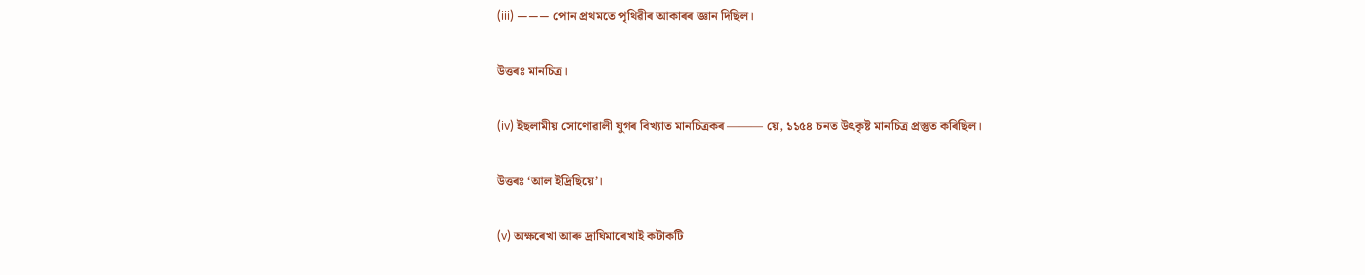(iii) ——— পোন প্ৰথমতে পৃথিৱীৰ আকাৰৰ জ্ঞান দিছিল।

উত্তৰঃ মানচিত্ৰ।

(iv) ইছলামীয় সোণোৱালী যুগৰ বিখ্যাত মানচিত্ৰকৰ ——— য়ে, ১১৫৪ চনত উৎকৃষ্ট মানচিত্র প্রস্তুত কৰিছিল।

উত্তৰঃ ‘আল ইদ্ৰিছিয়ে’।

(v) অক্ষৰেখা আৰু দ্রাঘিমাৰেখাই কটাকটি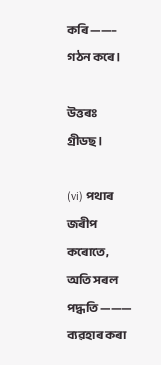কৰি ——– গঠন কৰে।

উত্তৰঃ গ্ৰীডছ।

(vi) পথাৰ জৰীপ কৰোতে, অতি সৰল পদ্ধতি ——— ব্যৱহাৰ কৰা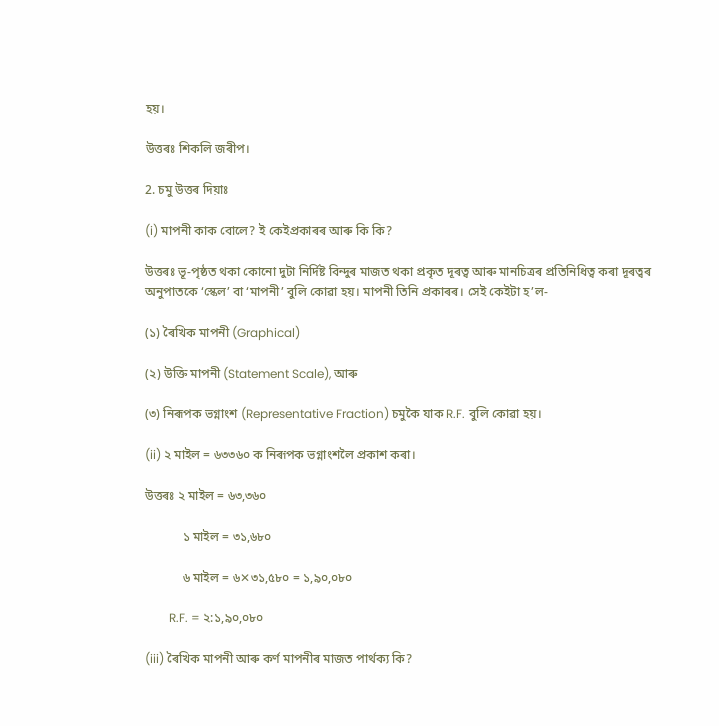হয়।

উত্তৰঃ শিকলি জৰীপ।

2. চমু উত্তৰ দিয়াঃ

(i) মাপনী কাক বোলে? ই কেইপ্ৰকাৰৰ আৰু কি কি?

উত্তৰঃ ভূ-পৃষ্ঠত থকা কোনো দুটা নিৰ্দিষ্ট বিন্দুৰ মাজত থকা প্ৰকৃত দূৰত্ব আৰু মানচিত্ৰৰ প্ৰতিনিধিত্ব কৰা দূৰত্বৰ অনুপাতকে ‘স্কেল’ বা ‘মাপনী’ বুলি কোৱা হয়। মাপনী তিনি প্ৰকাৰৰ। সেই কেইটা হ’ল-

(১) ৰৈখিক মাপনী (Graphical)

(২) উক্তি মাপনী (Statement Scale), আৰু

(৩) নিৰূপক ভগ্নাংশ (Representative Fraction) চমুকৈ যাক R.F. বুলি কোৱা হয়।

(ii) ২ মাইল = ৬৩৩৬০ ক নিৰূপক ভগ্নাংশলৈ প্ৰকাশ কৰা।

উত্তৰঃ ২ মাইল = ৬৩,৩৬০

            ১ মাইল = ৩১,৬৮০

            ৬ মাইল = ৬✕৩১,৫৮০ = ১,৯০,০৮০

        R.F. = ২:১,৯০,০৮০

(iii) ৰৈখিক মাপনী আৰু কৰ্ণ মাপনীৰ মাজত পার্থক্য কি?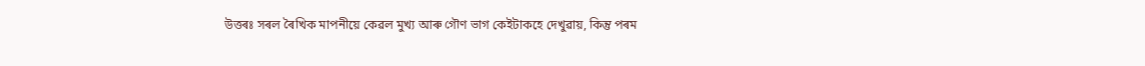উত্তৰঃ সৰল ৰৈখিক মাপনীয়ে কেৱল মুখ্য আৰু গৌণ ভাগ কেইটাকহে দেখুৱায়, কিন্তু পৰম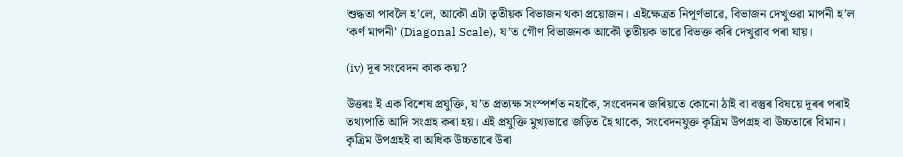শুদ্ধতা পাবলৈ হ’লে, আকৌ এটা তৃতীয়ক বিভাজন থকা প্ৰয়োজন। এইক্ষেত্ৰত নিপূৰ্ণভাৱে, বিভাজন দেখুওৱা মাপনী হ’ল ‘কৰ্ণ মাপনী’ (Diagonal Scale), য’ত গৌণ বিভাজনক আকৌ তৃতীয়ক ভাৱে বিভক্ত কৰি দেখুৱাব পৰা যায়।

(iv) দূৰ সংবেদন কাক কয়?

উত্তৰঃ ই এক বিশেষ প্ৰযুক্তি, য’ত প্ৰত্যক্ষ সংস্পৰ্শত নহাকৈ, সংবেদনৰ জৰিয়তে কোনো ঠাই বা বস্তুৰ বিষয়ে দূৰৰ পৰাই তথ্যপাতি আদি সংগ্ৰহ কৰা হয়। এই প্ৰযুক্তি মুখ্যভাৱে জড়িত হৈ থাকে, সংবেদনযুক্ত কৃত্ৰিম উপগ্ৰহ বা উচ্চতাৰে বিমান। কৃত্ৰিম উপগ্ৰহই বা অধিক উচ্চতাৰে উৰা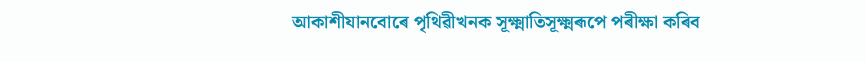আকাশীযানবোৰে পৃথিৱীখনক সূক্ষ্মাতিসূক্ষ্মৰূপে পৰীক্ষা কৰিব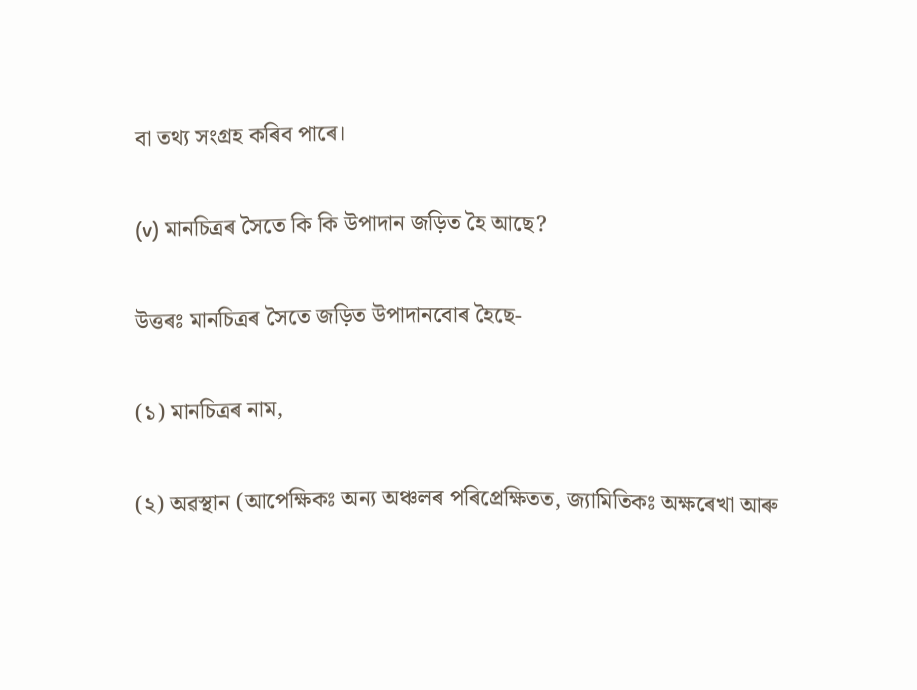বা তথ্য সংগ্ৰহ কৰিব পাৰে।

(v) মানচিত্ৰৰ সৈতে কি কি উপাদান জড়িত হৈ আছে?

উত্তৰঃ মানচিত্ৰৰ সৈতে জড়িত উপাদানবোৰ হৈছে-

(১) মানচিত্ৰৰ নাম,

(২) অৱস্থান (আপেক্ষিকঃ অন্য অঞ্চলৰ পৰিপ্ৰেক্ষিতত, জ্যামিতিকঃ অক্ষৰেখা আৰু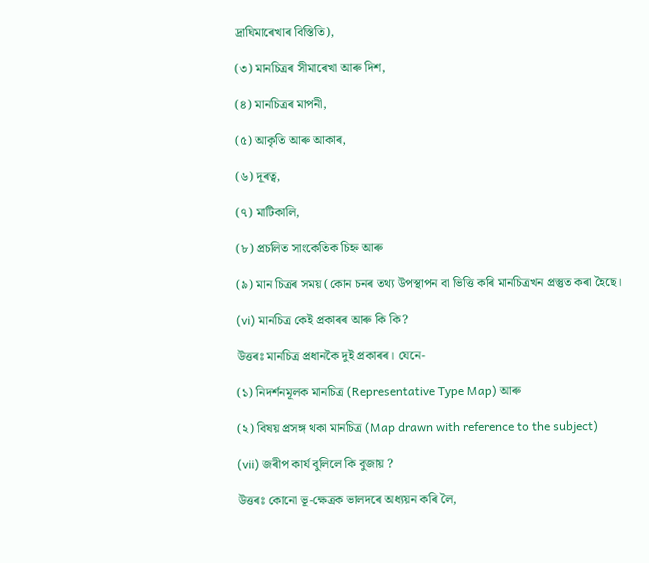দ্ৰাঘিমাৰেখাৰ বিস্তিতি),

(৩) মানচিত্ৰৰ সীমাৰেখা আৰু দিশ,

(৪) মানচিত্ৰৰ মাপনী,

(৫) আকৃতি আৰু আকাৰ,

(৬) দূৰত্ব,

(৭) মাটিকালি,

(৮) প্ৰচলিত সাংকেতিক চিহ্ন আৰু

(৯) মান চিত্ৰৰ সময় (কোন চনৰ তথ্য উপস্থাপন বা ভিত্তি কৰি মানচিত্ৰখন প্ৰস্তুত কৰা হৈছে।

(vi) মানচিত্ৰ কেই প্ৰকাৰৰ আৰু কি কি?

উত্তৰঃ মানচিত্ৰ প্ৰধানকৈ দুই প্ৰকাৰৰ। যেনে-

(১) নিদৰ্শনমূলক মানচিত্ৰ (Representative Type Map) আৰু

(২) বিষয় প্ৰসঙ্গ থকা মানচিত্ৰ (Map drawn with reference to the subject)

(vii) জৰীপ কাৰ্য বুলিলে কি বুজায় ?

উত্তৰঃ কোনো ভূ-ক্ষেত্ৰক ভালদৰে অধ্যয়ন কৰি লৈ,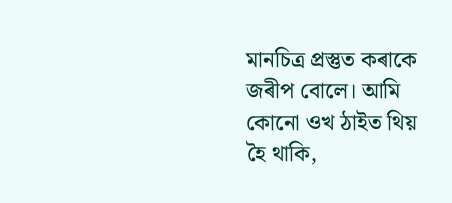মানচিত্ৰ প্ৰস্তুত কৰাকে জৰীপ বোলে। আমি কোনো ওখ ঠাইত থিয় হৈ থাকি,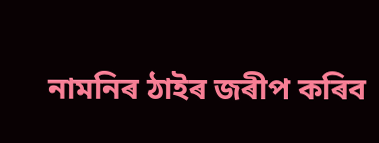নামনিৰ ঠাইৰ জৰীপ কৰিব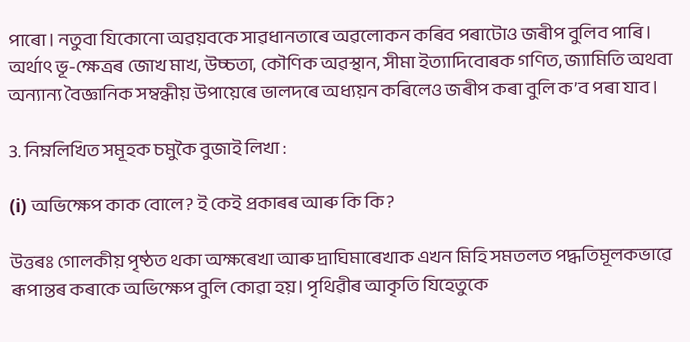পাৰো। নতুবা যিকোনো অৱয়বকে সাৱধানতাৰে অৱলোকন কৰিব পৰাটোও জৰীপ বুলিব পাৰি। অৰ্থাৎ ভূ-ক্ষেত্ৰৰ জোখ মাখ, উচ্চতা, কৌণিক অৱস্থান, সীমা ইত্যাদিবোৰক গণিত, জ্যামিতি অথবা অন্যান্য বৈজ্ঞানিক সম্বন্ধীয় উপায়েৰে ভালদৰে অধ্যয়ন কৰিলেও জৰীপ কৰা বুলি ক’ব পৰা যাব।

3. নিম্নলিখিত সমূহক চমুকৈ বুজাই লিখা :

(i) অভিক্ষেপ কাক বোলে? ই কেই প্ৰকাৰৰ আৰু কি কি?

উত্তৰঃ গোলকীয় পৃষ্ঠত থকা অক্ষৰেখা আৰু দ্ৰাঘিমাৰেখাক এখন মিহি সমতলত পদ্ধতিমূলকভাৱে ৰূপান্তৰ কৰাকে অভিক্ষেপ বুলি কোৱা হয়। পৃথিৱীৰ আকৃতি যিহেতুকে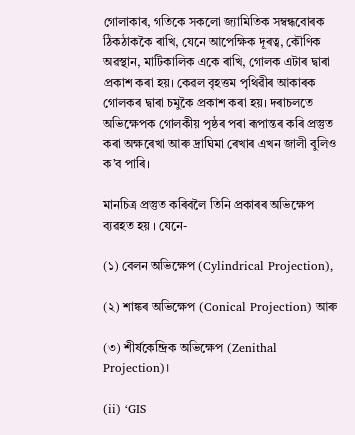গোলাকাৰ, গতিকে সকলো জ্যামিতিক সম্বন্ধবোৰক ঠিকঠাককৈ ৰাখি, যেনে আপেক্ষিক দূৰত্ব, কৌণিক অৱস্থান, মাটিকালিক একে ৰাখি, গোলক এটাৰ দ্বাৰা প্ৰকাশ কৰা হয়। কেৱল বৃহত্তম পৃথিৱীৰ আকাৰক গোলকৰ দ্বাৰা চমুকৈ প্ৰকাশ কৰা হয়। দৰাচলতে অভিক্ষেপক গোলকীয় পৃষ্ঠৰ পৰা ৰূপান্তৰ কৰি প্ৰস্তুত কৰা অক্ষৰেখা আৰু দ্ৰাঘিমা ৰেখাৰ এখন জালী বুলিও ক’ব পাৰি।

মানচিত্ৰ প্ৰস্তুত কৰিবলৈ তিনি প্ৰকাৰৰ অভিক্ষেপ ব্যৱহত হয় । যেনে-

(১) বেলন অভিক্ষেপ (Cylindrical Projection),

(২) শাঙ্কৰ অভিক্ষেপ (Conical Projection) আৰু

(৩) শীৰ্ষকেন্দ্ৰিক অভিক্ষেপ (Zenithal Projection)।

(ii) ‘GIS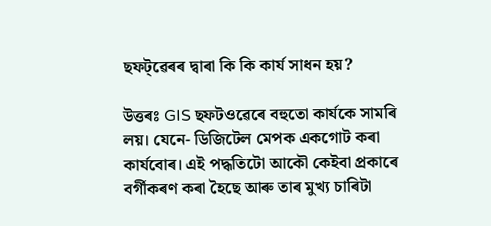ছফট্‌ৱেৰৰ দ্বাৰা কি কি কাৰ্য সাধন হয়?

উত্তৰঃ GIS ছফটওৱেৰে বহুতো কাৰ্যকে সামৰি লয়। যেনে- ডিজিটেল মেপক একগোট কৰা কাৰ্যবোৰ। এই পদ্ধতিটো আকৌ কেইবা প্ৰকাৰে বৰ্গীকৰণ কৰা হৈছে আৰু তাৰ মুখ্য চাৰিটা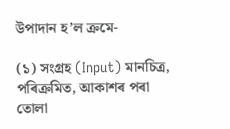উপাদান হ’ল ক্ৰমে-

(১) সংগ্ৰহ (Input) মানচিত্ৰ, পৰিক্ৰমিত, আকাশৰ পৰা তোলা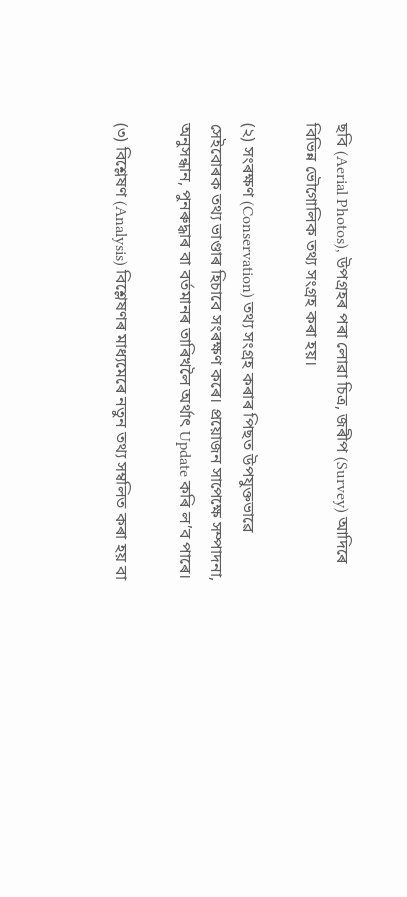ছবি (Aerial Photos), উপগ্ৰহৰ পৰা লোৱা চিত্ৰ, জৰীপ (Survey) আদিৰে বিভিন্ন ভৌগোলিক তথ্য সংগ্ৰহ কৰা হয়।

(২) সংৰক্ষণ (Conservation) তথ্য সংগ্ৰহ কৰাৰ পিছত উপযুক্তভাৱে সেইবোৰক তথ্য ভাণ্ডাৰ হিচাবে সংৰক্ষণ কৰে। প্ৰয়োজন সাপেক্ষে সম্পাদনা, অনুসন্ধান, পুনৰুদ্ধাৰ বা বৰ্তমানৰ তাৰিখলৈ অৰ্থাৎ Update কৰি ল’ব পাৰে।

(৩) বিশ্লেষণ (Analysis) বিশ্লেষণৰ মাধ্যমেৰে নতুন তথ্য সম্বলিত কৰা হয় বা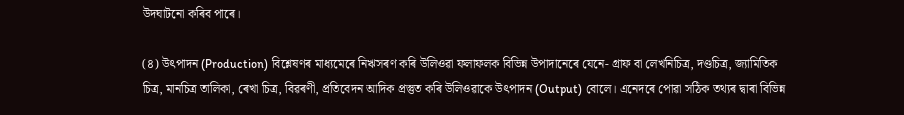উদঘাটনো কৰিব পাৰে।

(৪) উৎপাদন (Production) বিশ্লেষণৰ মাধ্যমেৰে নিঋসৰণ কৰি উলিওৱা ফলাফলক বিভিন্ন উপাদানেৰে যেনে- গ্ৰাফ বা লেখনিচিত্ৰ, দণ্ডচিত্ৰ, জ্যামিতিক চিত্ৰ, মানচিত্ৰ তালিকা, ৰেখা চিত্ৰ, বিৱৰণী, প্ৰতিবেদন আদিক প্ৰস্তুত কৰি উলিওৱাকে উৎপাদন (Output) বোলে। এনেদৰে পোৱা সঠিক তথ্যৰ দ্বাৰা বিভিন্ন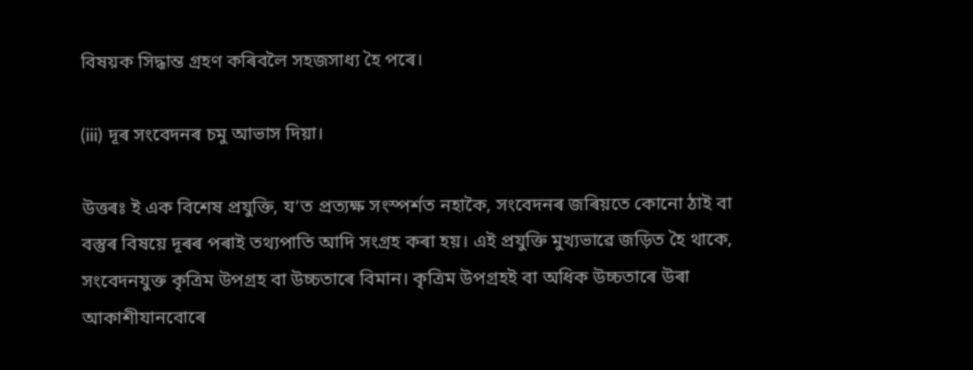বিষয়ক সিদ্ধান্ত গ্ৰহণ কৰিবলৈ সহজসাধ্য হৈ পৰে।

(iii) দূৰ সংবেদনৰ চমু আভাস দিয়া।

উত্তৰঃ ই এক বিশেষ প্ৰযুক্তি, য’ত প্ৰত্যক্ষ সংস্পৰ্শত নহাকৈ, সংবেদনৰ জৰিয়তে কোনো ঠাই বা বস্তুৰ বিষয়ে দূৰৰ পৰাই তথ্যপাতি আদি সংগ্ৰহ কৰা হয়। এই প্ৰযুক্তি মুখ্যভাৱে জড়িত হৈ থাকে, সংবেদনযুক্ত কৃত্ৰিম উপগ্ৰহ বা উচ্চতাৰে বিমান। কৃত্ৰিম উপগ্ৰহই বা অধিক উচ্চতাৰে উৰা আকাশীযানবোৰে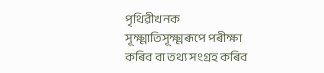পৃথিৱীখনক সূক্ষ্মাতিসূক্ষ্মৰূপে পৰীক্ষা কৰিব বা তথ্য সংগ্ৰহ কৰিব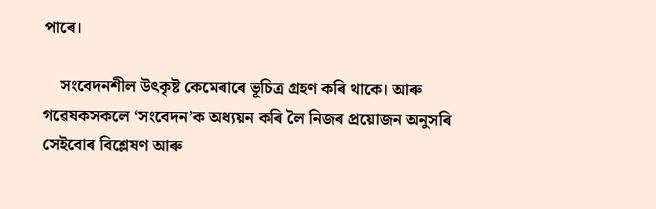পাৰে।

    সংবেদনশীল উৎকৃষ্ট কেমেৰাৰে ভূচিত্ৰ গ্ৰহণ কৰি থাকে। আৰু গৱেষকসকলে ‘সংবেদন’ক অধ্যয়ন কৰি লৈ নিজৰ প্ৰয়োজন অনুসৰি সেইবোৰ বিশ্লেষণ আৰু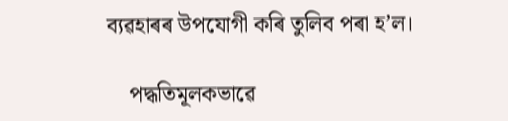ব্যৱহাৰৰ উপযোগী কৰি তুলিব পৰা হ’ল।

    পদ্ধতিমূলকভাৱে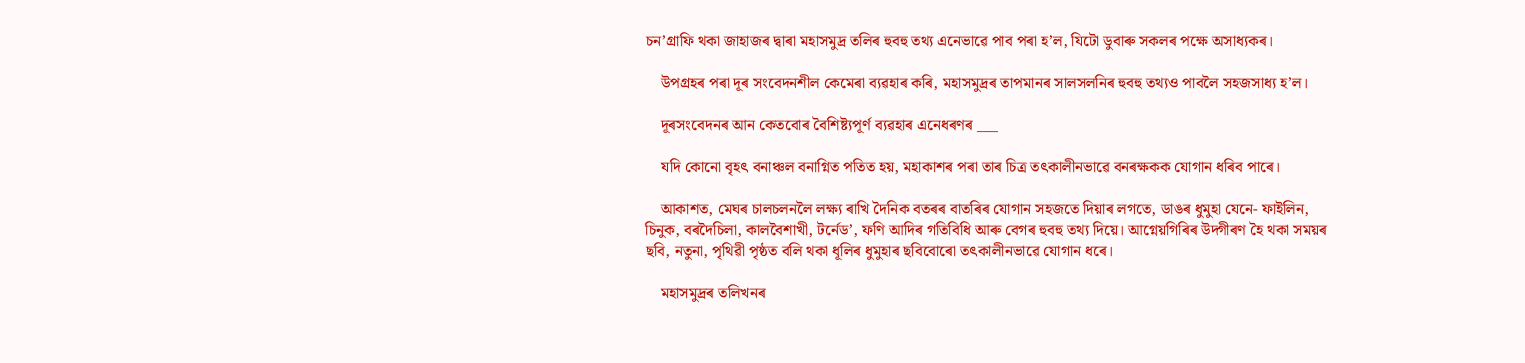চন’গ্ৰাফি থকা জাহাজৰ দ্বাৰা মহাসমুদ্ৰ তলিৰ হুবহু তথ্য এনেভাৱে পাব পৰা হ’ল, যিটো ডুবাৰু সকলৰ পক্ষে অসাধ্যকৰ।

    উপগ্ৰহৰ পৰা দূৰ সংবেদনশীল কেমেৰা ব্যৱহাৰ কৰি, মহাসমুদ্ৰৰ তাপমানৰ সালসলনিৰ হুবহু তথ্যও পাবলৈ সহজসাধ্য হ’ল।

    দূৰসংবেদনৰ আন কেতবোৰ বৈশিষ্ট্যপূৰ্ণ ব্যৱহাৰ এনেধৰণৰ ___

    যদি কোনো বৃহৎ বনাঞ্চল বনাগ্নিত পতিত হয়, মহাকাশৰ পৰা তাৰ চিত্ৰ তৎকালীনভাৱে বনৰক্ষকক যোগান ধৰিব পাৰে।

    আকাশত, মেঘৰ চালচলনলৈ লক্ষ্য ৰাখি দৈনিক বতৰৰ বাতৰিৰ যোগান সহজতে দিয়াৰ লগতে, ডাঙৰ ধুমুহা যেনে- ফাইলিন, চিনুক, বৰদৈচিলা, কালবৈশাখী, টৰ্নেড’, ফণি আদিৰ গতিবিধি আৰু বেগৰ হুবহু তথ্য দিয়ে। আগ্নেয়গিৰিৰ উদ্গীৰণ হৈ থকা সময়ৰ ছবি, নতুনা, পৃথিৱী পৃষ্ঠত বলি থকা ধূলিৰ ধুমুহাৰ ছবিবোৰো তৎকালীনভাৱে যোগান ধৰে।

    মহাসমুদ্ৰৰ তলিখনৰ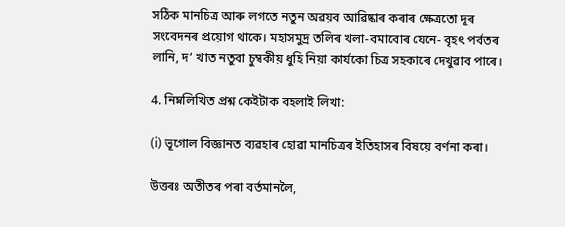সঠিক মানচিত্ৰ আৰু লগতে নতুন অৱয়ব আৱিষ্কাৰ কৰাৰ ক্ষেত্ৰতো দূৰ সংবেদনৰ প্ৰয়োগ থাকে। মহাসমুদ্ৰ তলিৰ খলা-বমাবোৰ যেনে- বৃহৎ পৰ্বতৰ লানি, দ’ খাত নতুবা চুম্বকীয় ধুহি নিয়া কাৰ্যকো চিত্ৰ সহকাৰে দেখুৱাব পাৰে।

4. নিম্নলিখিত প্রশ্ন কেইটাক বহলাই লিখা:

(i) ভূগোল বিজ্ঞানত ব্যৱহাৰ হোৱা মানচিত্ৰৰ ইতিহাসৰ বিষয়ে বর্ণনা কৰা।

উত্তৰঃ অতীতৰ পৰা বৰ্তমানলৈ,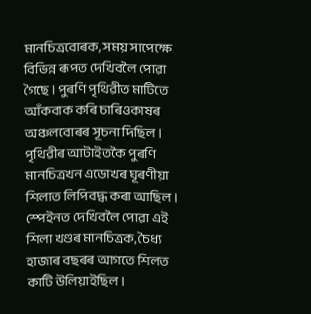মানচিত্ৰবোৰক, সময় সাপেক্ষে বিভিন্ন ৰূপত দেখিবলৈ পোৱা গৈছে। পুৰণি পৃথিৱীত মাটিতে আঁকবাক কৰি চাৰিওকাষৰ অঞ্চলবোৰৰ সূচনা দিছিল। পৃথিৱীৰ আটাইতকৈ পুৰণি মানচিত্ৰখন এডোখৰ ঘূৰণীয়া শিলাত লিপিবদ্ধ কৰা আছিল। স্পেইনত দেখিবলৈ পোৱা এই শিলা খণ্ডৰ মানচিত্ৰক, চৈধ্য হাজাৰ বছৰৰ আগতে শিলত কাটি উলিয়াইছিল।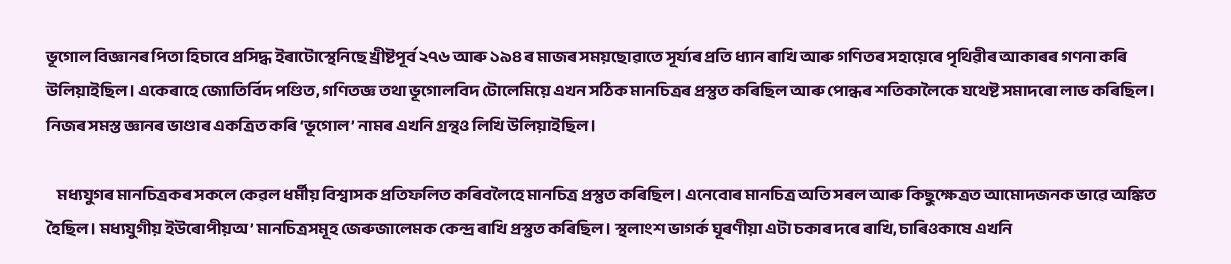ভূগোল বিজ্ঞানৰ পিতা হিচাবে প্ৰসিদ্ধ ইৰাটোস্থেনিছে খ্ৰীষ্টপূৰ্ব ২৭৬ আৰু ১৯৪ ৰ মাজৰ সময়ছোৱাতে সূৰ্য্যৰ প্ৰতি ধ্যান ৰাখি আৰু গণিতৰ সহায়েৰে পৃথিৱীৰ আকাৰৰ গণনা কৰি উলিয়াইছিল। একেৰাহে জ্যোতিৰ্বিদ পণ্ডিত, গণিতজ্ঞ তথা ভূগোলবিদ টোলেমিয়ে এখন সঠিক মানচিত্ৰৰ প্ৰস্তুত কৰিছিল আৰু পোন্ধৰ শতিকালৈকে যথেষ্ট সমাদৰো লাভ কৰিছিল। নিজৰ সমস্ত জ্ঞানৰ ভাণ্ডাৰ একত্ৰিত কৰি ‘ভূগোল’ নামৰ এখনি গ্ৰন্থও লিখি উলিয়াইছিল।

    মধ্যযুগৰ মানচিত্ৰকৰ সকলে কেৱল ধৰ্মীয় বিশ্বাসক প্ৰতিফলিত কৰিবলৈহে মানচিত্ৰ প্ৰস্তুত কৰিছিল। এনেবোৰ মানচিত্ৰ অতি সৰল আৰু কিছুক্ষেত্ৰত আমোদজনক ভাৱে অঙ্কিত হৈছিল। মধ্যযুগীয় ইউৰোপীয়অ’ মানচিত্ৰসমূহ জেৰুজালেমক কেন্দ্ৰ ৰাখি প্ৰস্তুত কৰিছিল। স্থলাংশ ভাগৰ্ক ঘূৰণীয়া এটা চকাৰ দৰে ৰাখি, চাৰিওকাষে এখনি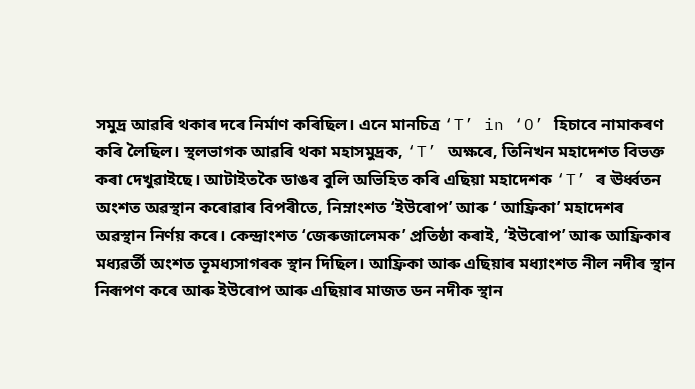সমুদ্ৰ আৱৰি থকাৰ দৰে নিৰ্মাণ কৰিছিল। এনে মানচিত্ৰ ‘T’ in ‘O’ হিচাবে নামাকৰণ কৰি লৈছিল। স্থলভাগক আৱৰি থকা মহাসমুদ্ৰক, ‘T’ অক্ষৰে, তিনিখন মহাদেশত বিভক্ত কৰা দেখুৱাইছে। আটাইতকৈ ডাঙৰ বুলি অভিহিত কৰি এছিয়া মহাদেশক ‘T’ ৰ ঊৰ্ধ্বতন অংশত অৱস্থান কৰোৱাৰ বিপৰীতে, নিম্নাংশত ‘ইউৰোপ’ আৰু ‘ আফ্ৰিকা’ মহাদেশৰ অৱস্থান নিৰ্ণয় কৰে। কেন্দ্ৰাংশত ‘জেৰুজালেমক’ প্ৰতিষ্ঠা কৰাই, ‘ইউৰোপ’ আৰু আফ্ৰিকাৰ মধ্যৱৰ্তী অংশত ভূমধ্যসাগৰক স্থান দিছিল। আফ্ৰিকা আৰু এছিয়াৰ মধ্যাংশত নীল নদীৰ স্থান নিৰূপণ কৰে আৰু ইউৰোপ আৰু এছিয়াৰ মাজত ডন নদীক স্থান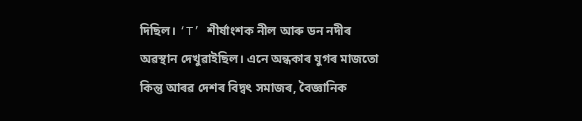দিছিল। ‘T’ শীৰ্ষাংশক নীল আৰু ডন নদীৰ অৱস্থান দেখুৱাইছিল। এনে অন্ধকাৰ যুগৰ মাজতো কিন্তু আৰৱ দেশৰ বিদ্বৎ সমাজৰ, বৈজ্ঞানিক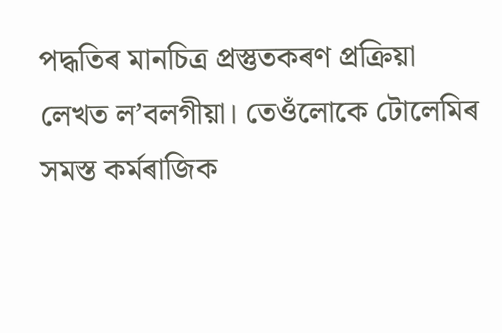পদ্ধতিৰ মানচিত্ৰ প্ৰস্তুতকৰণ প্ৰক্ৰিয়া লেখত ল’বলগীয়া। তেওঁলোকে টোলেমিৰ সমস্ত কৰ্মৰাজিক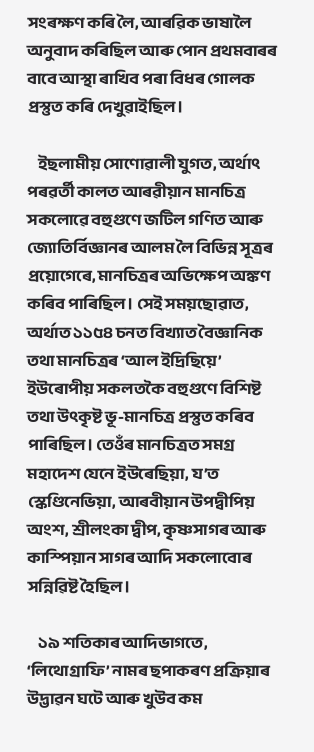সংৰক্ষণ কৰি লৈ, আৰৱিক ভাষালৈ অনুবাদ কৰিছিল আৰু পোন প্ৰথমবাৰৰ বাবে আস্থা ৰাখিব পৰা বিধৰ গোলক প্ৰস্তুত কৰি দেখুৱাইছিল।

    ইছলামীয় সোণোৱালী যুগত, অৰ্থাৎ পৰৱৰ্তী কালত আৰৱীয়ান মানচিত্ৰ সকলোৱে বহুগুণে জটিল গণিত আৰু জ্যোতিৰ্বিজ্ঞানৰ আলম লৈ বিভিন্ন সূত্ৰৰ প্ৰয়োগেৰে, মানচিত্ৰৰ অভিক্ষেপ অঙ্কণ কৰিব পাৰিছিল। সেই সময়ছোৱাত, অৰ্থাত ১১৫৪ চনত বিখ্যাত বৈজ্ঞানিক তথা মানচিত্ৰৰ ‘আল ইদ্ৰিছিয়ে’ ইউৰোপীয় সকলতকৈ বহুগুণে বিশিষ্ট তথা উৎকৃষ্ট ভূ-মানচিত্ৰ প্ৰস্তুত কৰিব পাৰিছিল। তেওঁৰ মানচিত্ৰত সমগ্ৰ মহাদেশ যেনে ইউৰেছিয়া, য’ত স্কেণ্ডিনেভিয়া, আৰবীয়ান উপদ্বীপিয় অংশ, শ্ৰীলংকা দ্বীপ, কৃষ্ণসাগৰ আৰু কাস্পিয়ান সাগৰ আদি সকলোবোৰ সন্নিৱিষ্ট হৈছিল।

    ১৯ শতিকাৰ আদিভাগতে, ‘লিথোগ্ৰাফি’ নামৰ ছপাকৰণ প্ৰক্ৰিয়াৰ উদ্ভাৱন ঘটে আৰু খুউব কম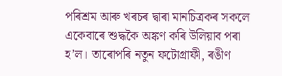পৰিশ্ৰম আৰু খৰচৰ দ্বাৰা মানচিত্ৰকৰ সকলে একেবাৰে শুদ্ধকৈ অঙ্কণ কৰি উলিয়াব পৰা হ’ল। তাৰোপৰি নতুন ফটোগ্ৰাফী, ৰঙীণ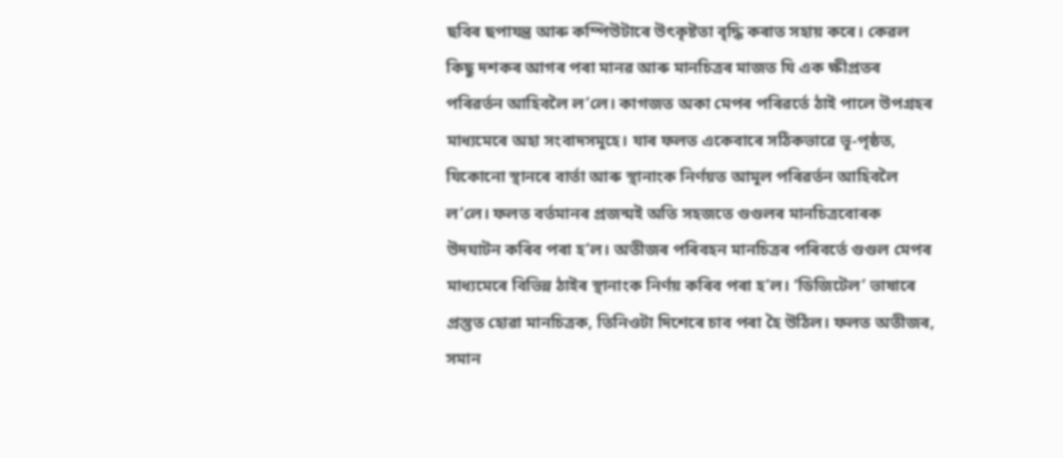ছবিৰ ছপাযন্ত্ৰ আৰু কম্পিউটাৰে উৎকৃষ্টতা বৃদ্ধি কৰাত সহায় কৰে। কেৱল কিছু দশকৰ আগৰ পৰা মানৱ আৰু মানচিত্ৰৰ মাজত যি এক ক্ষীপ্ৰতৰ পৰিৱৰ্তন আহিবলৈ ল’লে। কাগজত অকা মেপৰ পৰিৱৰ্তে ঠাই পালে উপগ্ৰহৰ মাধ্যমেৰে অহা সংবাদসমূহে। যাৰ ফলত একেবাৰে সঠিকভাৱে ভূ-পৃষ্ঠত, যিকোনো স্থানৰে বাৰ্তা আৰু স্থানাংক নিৰ্ণয়ত আমূল পৰিৱৰ্তন আহিবলৈ ল’লে। ফলত বৰ্তমানৰ প্ৰজন্মই অতি সহজতে গুগুলৰ মানচিত্ৰবোৰক উদঘাটন কৰিব পৰা হ’ল। অতীজৰ পৰিবহন মানচিত্ৰৰ পৰিবৰ্তে গুগুল মেপৰ মাধ্যমেৰে বিভিন্ন ঠাইৰ স্থানাংক নিৰ্ণয় কৰিব পৰা হ’ল। ‘ডিজিটেল’ ভাষাৰে প্ৰস্তুত হোৱা মানচিত্ৰক, তিনিওটা দিশেৰে চাব পৰা হৈ উঠিল। ফলত অতীজৰ, সমান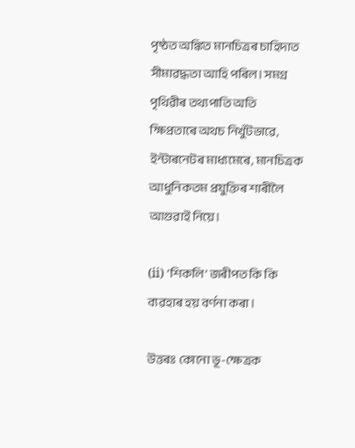পৃষ্ঠত অঙ্কিত মানচিত্ৰৰ চাহিদাত সীমাৱদ্ধতা আহি পৰিল। সমগ্ৰ পৃথিৱীৰ তথ্যপাতি অতি ক্ষিপ্ৰতাৰে অথচ নিখুঁটভাৱে, ইন্টাৰনেটৰ মাধ্যমেৰে, মানচিত্ৰক আধুনিকতম প্ৰযুক্তিৰ শাৰীলৈ আগুৱাই নিয়ে।

(ii) ‘শিকলি’ জৰীপত কি কি ব্যৱহাৰ হয় বর্ণনা কৰা।

উত্তৰঃ কোনো ভূ-ক্ষেত্ৰক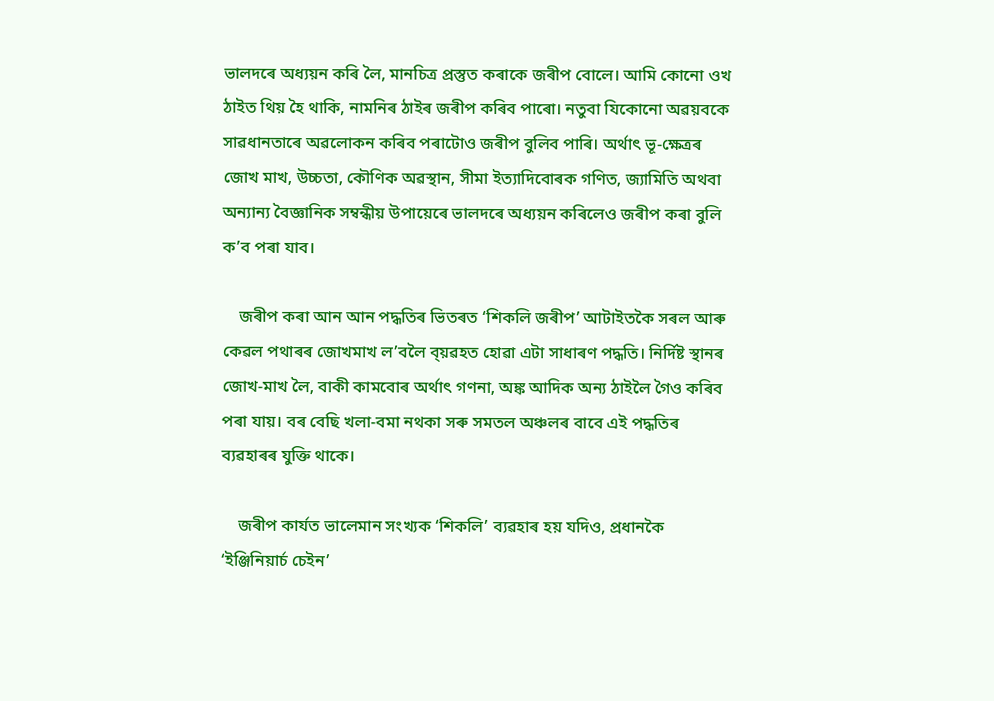ভালদৰে অধ্যয়ন কৰি লৈ, মানচিত্ৰ প্ৰস্তুত কৰাকে জৰীপ বোলে। আমি কোনো ওখ ঠাইত থিয় হৈ থাকি, নামনিৰ ঠাইৰ জৰীপ কৰিব পাৰো। নতুবা যিকোনো অৱয়বকে সাৱধানতাৰে অৱলোকন কৰিব পৰাটোও জৰীপ বুলিব পাৰি। অৰ্থাৎ ভূ-ক্ষেত্ৰৰ জোখ মাখ, উচ্চতা, কৌণিক অৱস্থান, সীমা ইত্যাদিবোৰক গণিত, জ্যামিতি অথবা অন্যান্য বৈজ্ঞানিক সম্বন্ধীয় উপায়েৰে ভালদৰে অধ্যয়ন কৰিলেও জৰীপ কৰা বুলি ক’ব পৰা যাব।

    জৰীপ কৰা আন আন পদ্ধতিৰ ভিতৰত ‘শিকলি জৰীপ’ আটাইতকৈ সৰল আৰু কেৱল পথাৰৰ জোখমাখ ল’বলৈ ব্য়ৱহত হোৱা এটা সাধাৰণ পদ্ধতি। নিৰ্দিষ্ট স্থানৰ জোখ-মাখ লৈ, বাকী কামবোৰ অৰ্থাৎ গণনা, অঙ্ক আদিক অন্য ঠাইলৈ গৈও কৰিব পৰা যায়। বৰ বেছি খলা-বমা নথকা সৰু সমতল অঞ্চলৰ বাবে এই পদ্ধতিৰ ব্যৱহাৰৰ যুক্তি থাকে।

    জৰীপ কাৰ্যত ভালেমান সংখ্যক ‘শিকলি’ ব্যৱহাৰ হয় যদিও, প্ৰধানকৈ ‘ইঞ্জিনিয়াৰ্চ চেইন’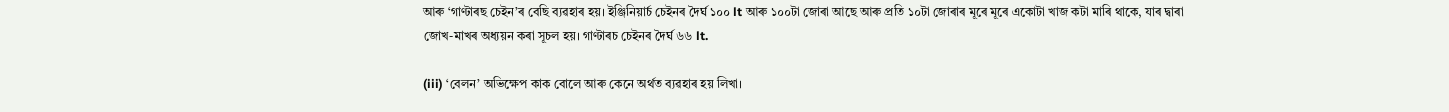আৰু ‘গাণ্টাৰছ চেইন’ৰ বেছি ব্যৱহাৰ হয়। ইঞ্জিনিয়াৰ্চ চেইনৰ দৈৰ্ঘ ১০০ lt আৰু ১০০টা জোৰা আছে আৰু প্ৰতি ১০টা জোৰাৰ মূৰে মূৰে একোটা খাজ কটা মাৰি থাকে, যাৰ দ্বাৰা জোখ-মাখৰ অধ্যয়ন কৰা সূচল হয়। গাণ্টাৰচ চেইনৰ দৈৰ্ঘ ৬৬ lt.

(iii) ‘বেলন’ অভিক্ষেপ কাক বোলে আৰু কেনে অৰ্থত ব্যৱহাৰ হয় লিখা।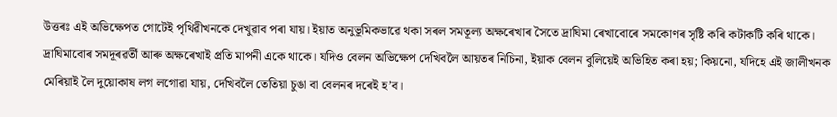উত্তৰঃ এই অভিক্ষেপত গোটেই পৃথিৱীখনকে দেখুৱাব পৰা যায়। ইয়াত অনুভূমিকভাৱে থকা সৰল সমতূল্য অক্ষৰেখাৰ সৈতে দ্ৰাঘিমা ৰেখাবোৰে সমকোণৰ সৃষ্টি কৰি কটাকটি কৰি থাকে। দ্ৰাঘিমাবোৰ সমদূৰৱৰ্তী আৰু অক্ষৰেখাই প্ৰতি মাপনী একে থাকে। যদিও বেলন অভিক্ষেপ দেখিবলৈ আয়তৰ নিচিনা, ইয়াক বেলন বুলিয়েই অভিহিত কৰা হয়; কিয়নো, যদিহে এই জালীখনক মেৰিয়াই লৈ দুয়োকাষ লগ লগোৱা যায়, দেখিবলৈ তেতিয়া চুঙা বা বেলনৰ দৰেই হ’ব।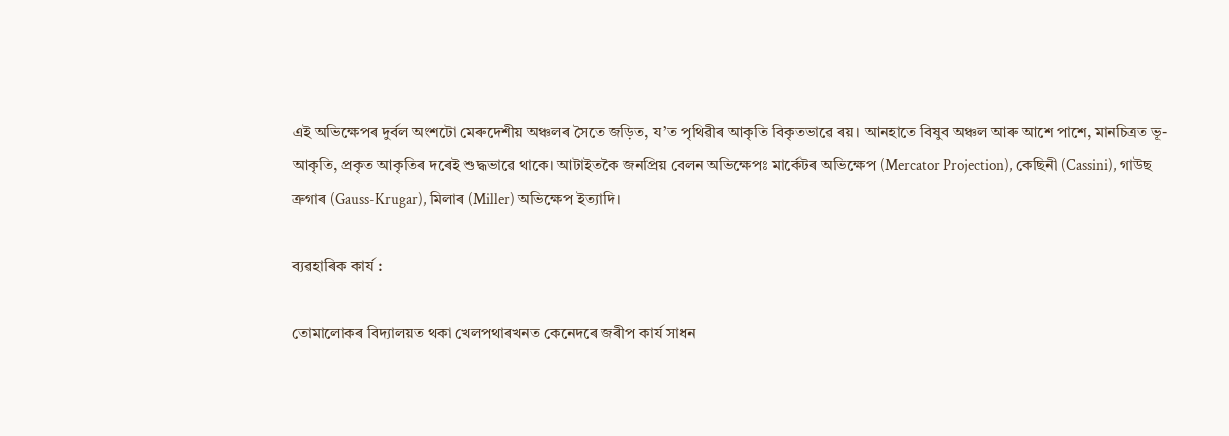এই অভিক্ষেপৰ দুৰ্বল অংশটো মেৰুদেশীয় অঞ্চলৰ সৈতে জড়িত, য’ত পৃথিৱীৰ আকৃতি বিকৃতভাৱে ৰয়। আনহাতে বিষুব অঞ্চল আৰু আশে পাশে, মানচিত্ৰত ভূ-আকৃতি, প্ৰকৃত আকৃতিৰ দৰেই শুদ্ধভাৱে থাকে। আটাইতকৈ জনপ্ৰিয় বেলন অভিক্ষেপঃ মাৰ্কেটৰ অভিক্ষেপ (Mercator Projection), কেছিনী (Cassini), গাউছ ত্ৰুগাৰ (Gauss-Krugar), মিলাৰ (Miller) অভিক্ষেপ ইত্যাদি।

ব্যৱহাৰিক কার্য :

তোমালোকৰ বিদ্যালয়ত থকা খেলপথাৰখনত কেনেদৰে জৰীপ কাৰ্য সাধন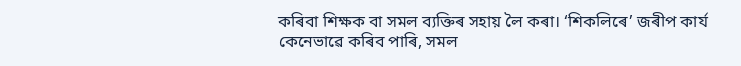কৰিবা শিক্ষক বা সমল ব্যক্তিৰ সহায় লৈ কৰা। ‘শিকলিৰে’ জৰীপ কাৰ্য কেনেভাৱে কৰিব পাৰি, সমল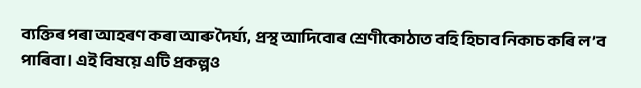ব্যক্তিৰ পৰা আহৰণ কৰা আৰু দৈর্ঘ্য, প্রস্থ আদিবোৰ শ্ৰেণীকোঠাত বহি হিচাব নিকাচ কৰি ল’ব পাৰিবা। এই বিষয়ে এটি প্রকল্পও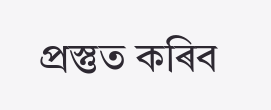প্রস্তুত কৰিব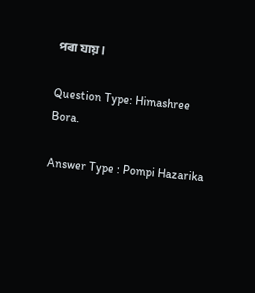পৰা যায়।

Question Type: Himashree  Bora.

Answer Type : Pompi Hazarika